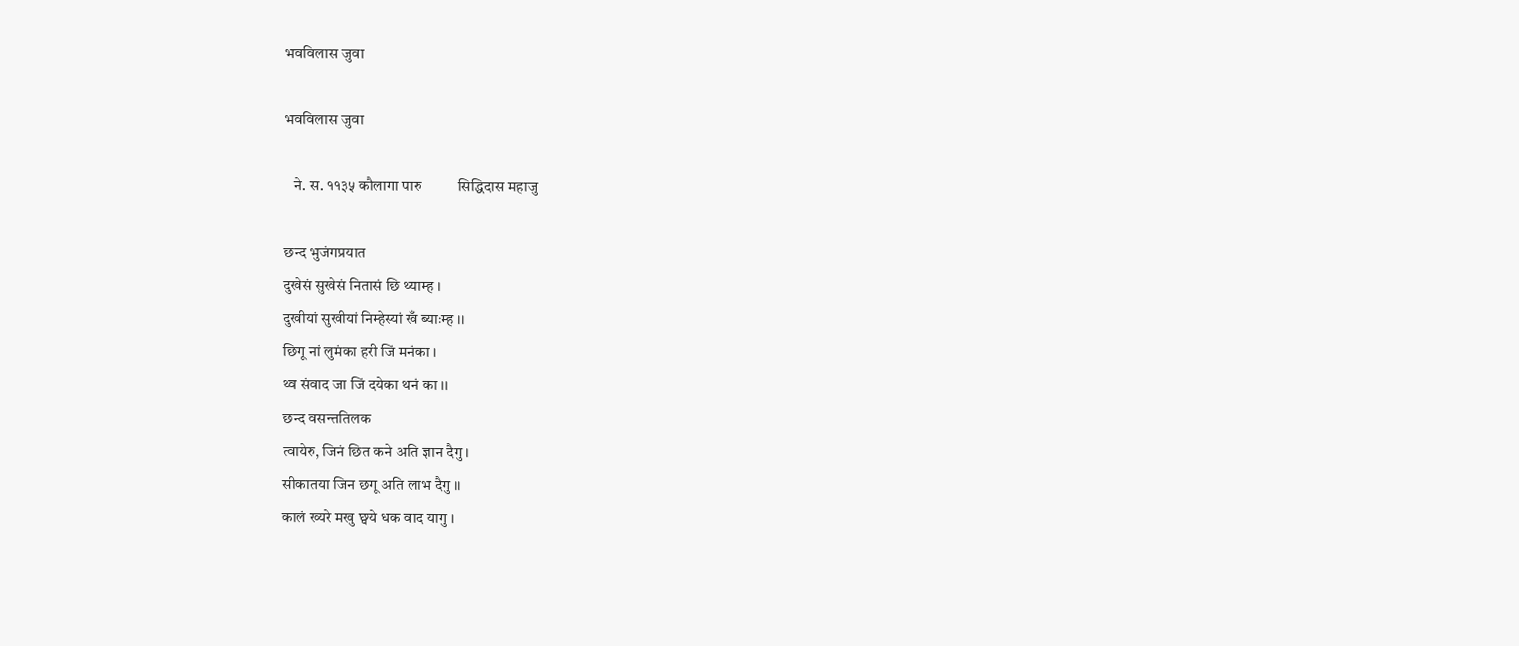भवविलास जुवा

भवविलास जुवा

   ने. स. ११३५ कौलागा पारु          सिद्धिदास महाजु

छन्द भुजंगप्रयात
दुखेसं सुखेसं नितासं छि थ्याम्ह ।
दुखीयां सुखीयां निम्हेस्यां खँ ब्याःम्ह ।।
छिगू नां लुमंका हरी जिं मनंका ।
थ्व संवाद जा जिं दयेका थनं का ।।
छन्द वसन्ततिलक
त्वायेरु, जिनं छित कने अति ज्ञान दैगु ।
सीकातया जिन छगू अति लाभ दैगु ।।
कालं ख्यरे मखु छ्वये धक वाद यागु ।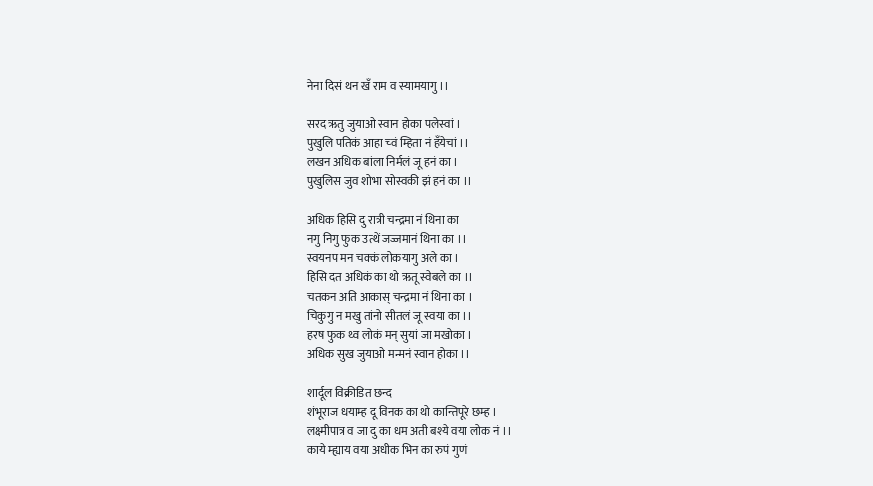नेना दिसं थन खँ राम व स्यामयागु ।।

सरद ऋतु जुयाओ स्वान होका पलेस्वां ।
पुखुलि पतिकं आहा च्वं म्हिता नं हँयेचां ।।
लखन अधिक बांला निर्मलं जू हनं का ।
पुखुलिस जुव शोभा सोस्वकी झं हनं का ।।

अधिक हिसि दु रात्री चन्द्रमा नं थिना का
नगु निगु फुक उत्थें जज्जमानं थिना का ।।
स्वयनप मन चक्कं लोकयागु अले का ।
हिसि दत अधिकं का थो ऋतू स्वेबले का ।।
चतकन अति आकास् चन्द्रमा नं थिना का ।
चिकुगु न मखु तांनो सीतलं जू स्वया का ।।
हरष फुक थ्व लोकं मन् सुयां जा मखोका ।
अधिक सुख जुयाओ मन्मनं स्वान होका ।।

शार्दूल विक्रीडित छन्द
शंभूराज धयाम्ह दू विनक का थो कान्तिपूरे छम्ह ।
लक्ष्मीपात्र व जा दु का धम अती बश्ये वया लोक नं ।।
काये म्ह्याय वया अधीक भिन का रुपं गुणं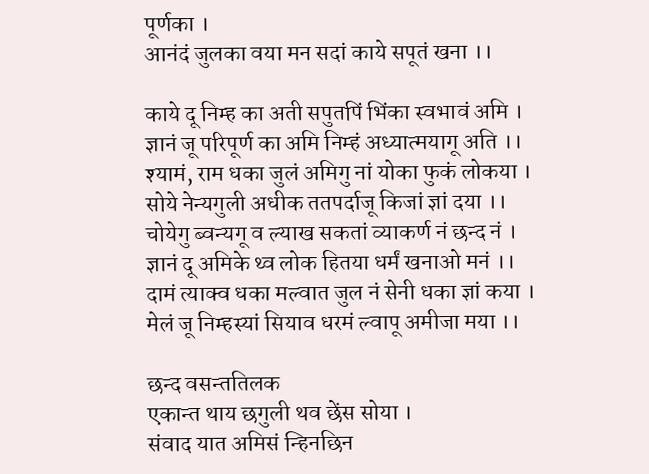पूर्णका ।
आनंदं जुलका वया मन सदां काये सपूतं खना ।।

काये दू निम्ह का अती सपुतपिं भिंका स्वभावं अमि ।
ज्ञानं जू परिपूर्ण का अमि निम्हं अध्यात्मयागू अति ।।
श्यामं, राम धका जुलं अमिगु नां योका फुकं लोकया ।
सोये नेन्यगुली अधीक ततपर्दाजू किजां ज्ञां दया ।।
चोयेगु ब्वन्यगू व ल्याख सकतां व्याकर्ण नं छन्द नं ।
ज्ञानं दू अमिके थ्व लोक हितया धर्मं खनाओ मनं ।।
दामं त्याक्व धका मल्वात जुल नं सेनी धका ज्ञां कया ।
मेलं जू निम्हस्यां सियाव धरमं ल्वापू अमीजा मया ।।

छन्द वसन्ततिलक
एकान्त थाय छगुली थव छेंस सोया ।
संवाद यात अमिसं न्हिनछिन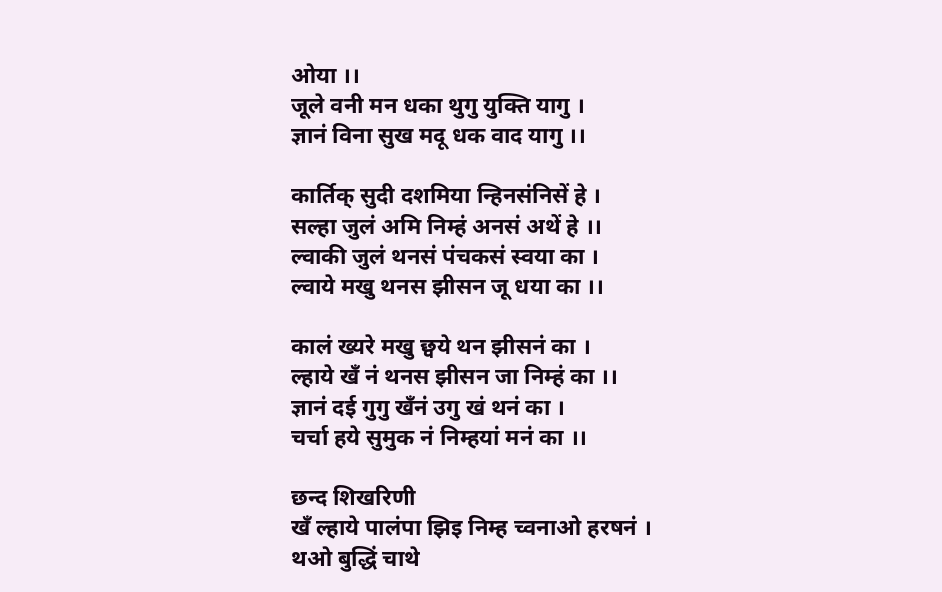ओया ।।
जूले वनी मन धका थुगु युक्ति यागु ।
ज्ञानं विना सुख मदू धक वाद यागु ।।

कार्तिक् सुदी दशमिया न्हिनसंनिसें हे ।
सल्हा जुलं अमि निम्हं अनसं अथें हे ।।
ल्वाकी जुलं थनसं पंचकसं स्वया का ।
ल्वाये मखु थनस झीसन जू धया का ।।

कालं ख्यरे मखु छ्वये थन झीसनं का ।
ल्हाये खँ नं थनस झीसन जा निम्हं का ।।
ज्ञानं दई गुगु खँनं उगु खं थनं का ।
चर्चा हये सुमुक नं निम्हयां मनं का ।।

छन्द शिखरिणी
खँ ल्हाये पालंपा झिइ निम्ह च्वनाओ हरषनं ।
थओ बुद्धिं चाथे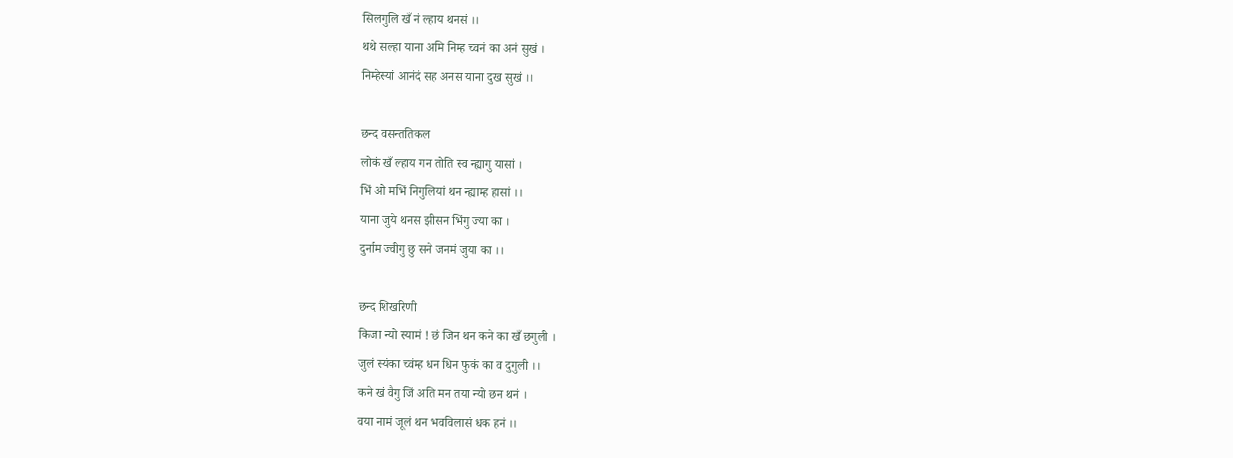सिलगुलि खँ नं ल्हाय थनसं ।।
थथे सल्हा याना अमि निम्ह च्वनं का अनं सुखं ।
निम्हेस्यां आनंदं सह अनस याना दुख सुखं ।।

छन्द वसन्ततिकल
लोकं खँ ल्हाय गन तोति स्व न्ह्यागु यासां ।
भिं ओ मभिं निगुलियां थन न्ह्याम्ह हासां ।।
याना जुये थनस झीसन भिंगु ज्या का ।
दुर्नाम ज्वीगु छु सने जनमं जुया का ।।

छन्द शिखरिणी
किजा न्यो स्यामं ! छं जिन थन कने का खँ छगुली ।
जुलं स्यंका च्वंम्ह धन धिन फुकं का व दुगुली ।।
कने खं वैगु जिं अति मन तया न्यो छन थनं ।
वया नामं जूलं थन भवविलासं धक हनं ।।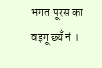भगत पूरस का वइगू छ्यँ नं ।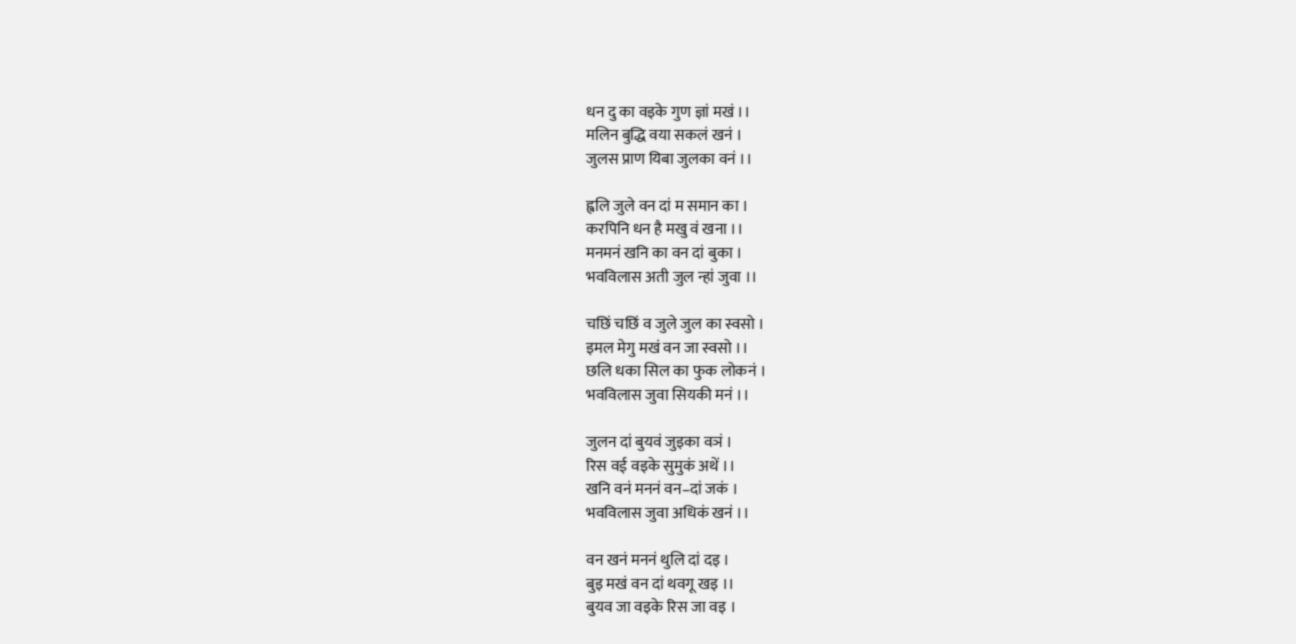धन दु का वइके गुण ज्ञां मखं ।।
मलिन बुद्धि वया सकलं खनं ।
जुलस प्राण यिबा जुलका वनं ।।

ह्वलि जुले वन दां म समान का ।
करपिनि धन है मखु वं खना ।।
मनमनं खनि का वन दां बुका ।
भवविलास अती जुल न्हां जुवा ।।

चछिं चछिं व जुले जुल का स्वसो ।
इमल मेगु मखं वन जा स्वसो ।।
छलि धका सिल का फुक लोकनं ।
भवविलास जुवा सियकी मनं ।।

जुलन दां बुयवं जुइका वञं ।
रिस वई वइके सुमुकं अथें ।।
खनि वनं मननं वन–दां जकं ।
भवविलास जुवा अधिकं खनं ।।

वन खनं मननं थुलि दां दइ ।
बुइ मखं वन दां थवगू खइ ।।
बुयव जा वइके रिस जा वइ ।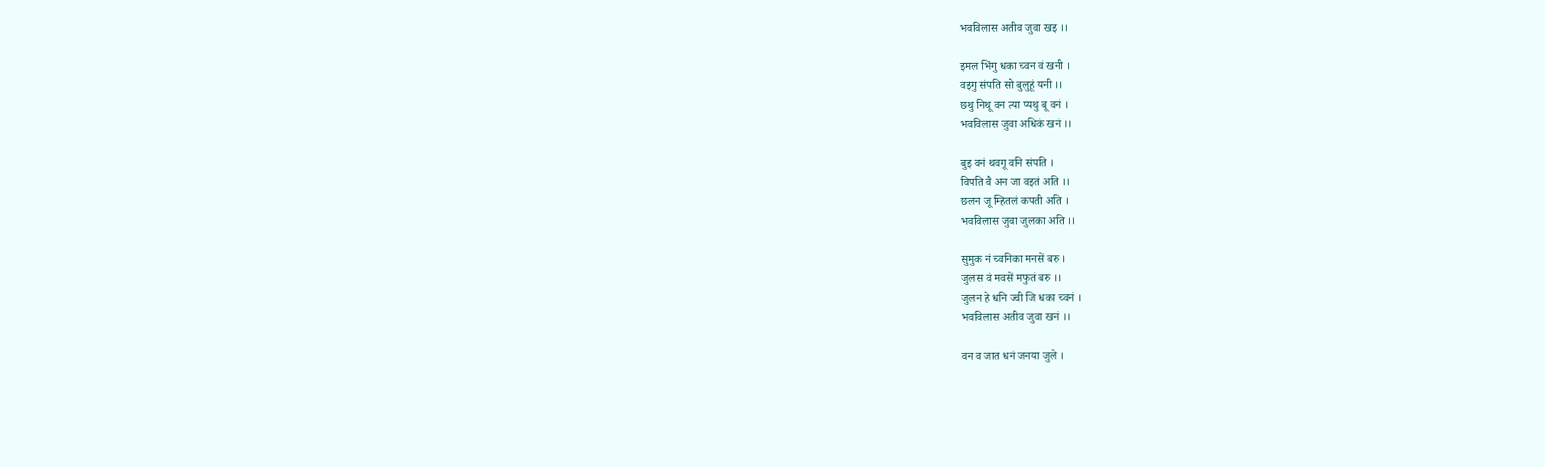भवविलास अतीव जुवा खइ ।।

इमल भिंगु धका च्वन वं खनी ।
वइगु संपति सो बुलुहूं यनी ।।
छथु निथू वन त्या प्यथु बू वनं ।
भवविलास जुवा अधिकं खनं ।।

बुइ वनं थवगू वनि संपति ।
विपति वै अन जा वइतं अति ।।
छलन जू म्हितलं कपती अति ।
भवविलास जुवा जुलका अति ।।

सुमुक नं च्वनिका मनसें बरु ।
जुलस वं मवसें मफुतं बरु ।।
जुलन हे धनि ज्वी जि धका च्वनं ।
भवविलास अतीव जुवा खनं ।।

वन व जात धनं जनया जुले ।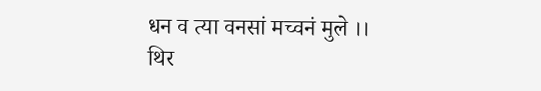धन व त्या वनसां मच्वनं मुले ।।
थिर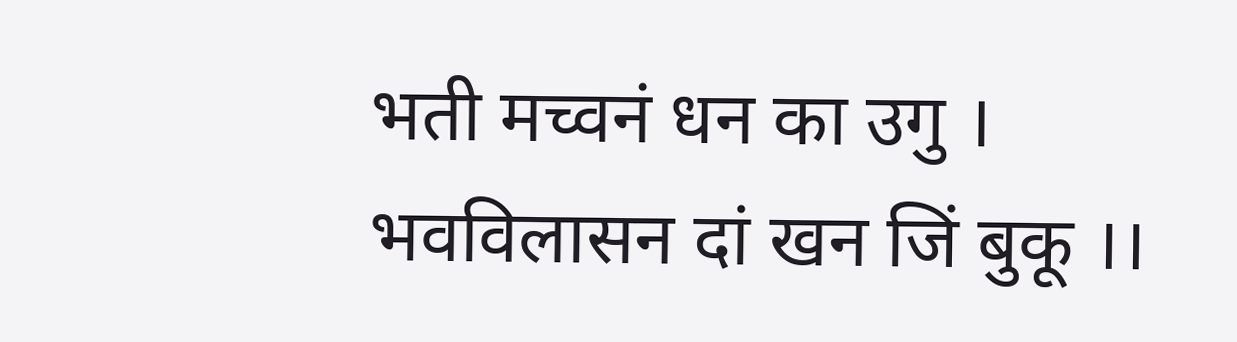भती मच्वनं धन का उगु ।
भवविलासन दां खन जिं बुकू ।।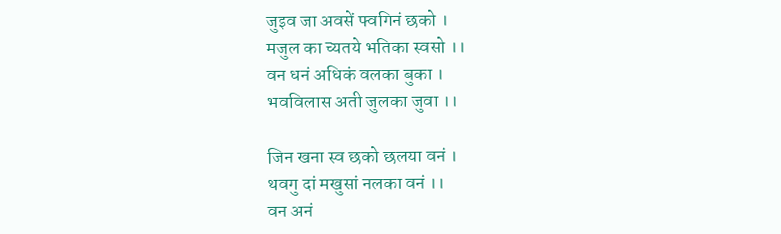जुइव जा अवसें फ्वगिनं छको ।
मजुल का च्यतये भतिका स्वसो ।।
वन धनं अधिकं वलका बुका ।
भवविलास अती जुलका जुवा ।।

जिन खना स्व छको छलया वनं ।
थवगु दां मखुसां नलका वनं ।।
वन अनं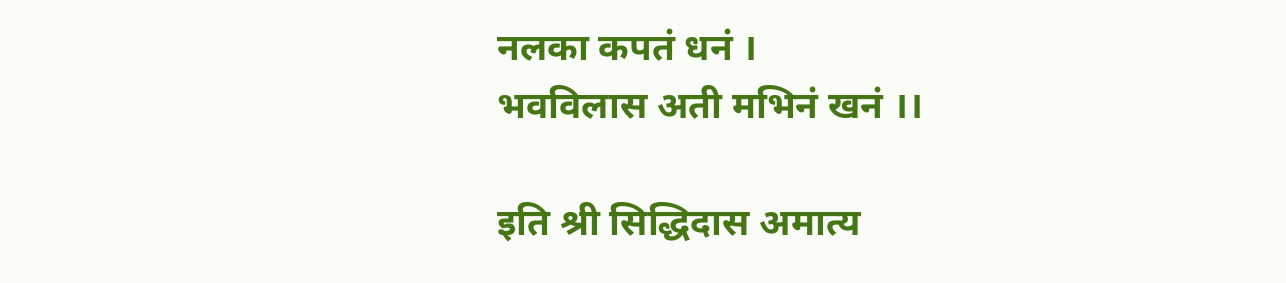नलका कपतं धनं ।
भवविलास अती मभिनं खनं ।।

इति श्री सिद्धिदास अमात्य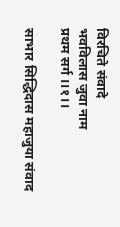विरचिते संवादे
भवविलास जुवा नाम
प्रथम सर्ग ।।१।।

साभार सिद्धिदास महाजुया संवाद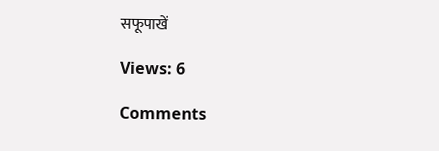सफूपाखें

Views: 6

Comments